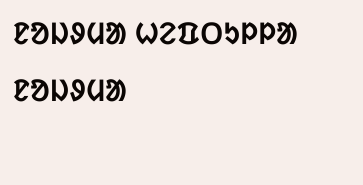ᱱᱚᱡᱽᱢᱟ ᱦᱮᱯᱛᱩᱞᱞᱟ
ᱱᱚᱡᱽᱢᱟ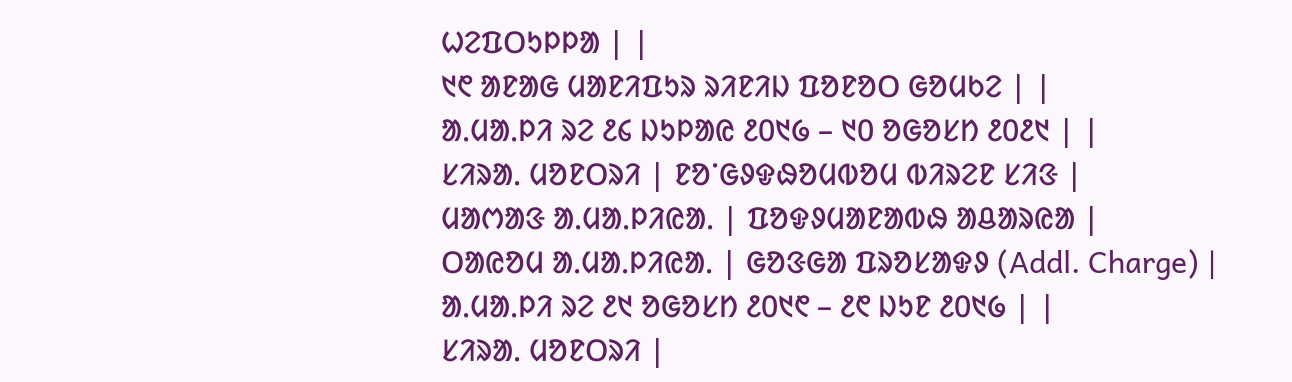ᱦᱮᱯᱛᱩᱞᱞᱟ | |
᱑᱖ ᱟᱱᱟᱜ ᱢᱟᱱᱤᱯᱩᱨ ᱨᱤᱱᱤᱡ ᱯᱚᱱᱚᱛ ᱜᱚᱢᱠᱮ | |
ᱟᱹᱢᱟᱹᱞᱤ ᱨᱮ ᱒᱔ ᱡᱩᱞᱟᱭ ᱒᱐᱑᱙ – ᱑᱐ ᱚᱜᱚᱥᱴ ᱒᱐᱒᱑ | |
ᱥᱤᱨᱟᱹ ᱢᱚᱱᱛᱨᱤ | ᱱᱚᱸᱜᱽᱫᱷᱚᱢᱵᱚᱢ ᱵᱤᱨᱮᱱ ᱥᱤᱝ |
ᱢᱟᱬᱟᱝ ᱟᱹᱢᱟᱹᱞᱤᱭᱟᱹ | ᱯᱚᱫᱽᱢᱟᱱᱟᱵᱷ ᱟᱪᱟᱨᱭᱟ |
ᱛᱟᱭᱚᱢ ᱟᱹᱢᱟᱹᱞᱤᱭᱟᱹ | ᱜᱚᱝᱜᱟ ᱯᱨᱚᱥᱟᱫᱽ (Addl. Charge) |
ᱟᱹᱢᱟᱹᱞᱤ ᱨᱮ ᱒᱑ ᱚᱜᱚᱥᱴ ᱒᱐᱑᱖ – ᱒᱖ ᱡᱩᱱ ᱒᱐᱑᱙ | |
ᱥᱤᱨᱟᱹ ᱢᱚᱱᱛᱨᱤ |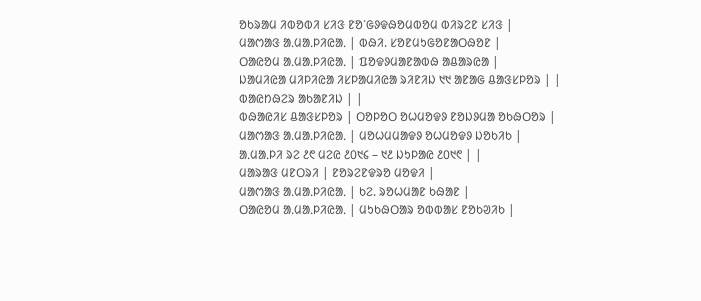ᱚᱠᱨᱟᱢ ᱤᱵᱚᱵᱤ ᱥᱤᱝ ᱱᱚᱸᱜᱽᱫᱷᱚᱢᱵᱚᱢ ᱵᱤᱨᱮᱱ ᱥᱤᱝ |
ᱢᱟᱬᱟᱝ ᱟᱹᱢᱟᱹᱞᱤᱭᱟᱹ | ᱵᱷᱤ. ᱥᱚᱱᱢᱩᱜᱚᱱᱟᱛᱷᱚᱱ |
ᱛᱟᱭᱚᱢ ᱟᱹᱢᱟᱹᱞᱤᱭᱟᱹ | ᱯᱚᱫᱽᱢᱟᱱᱟᱵᱷ ᱟᱪᱟᱨᱭᱟ |
ᱡᱟᱢᱤᱭᱟ ᱢᱤᱞᱤᱭᱟ ᱤᱥᱞᱟᱢᱤᱭᱟ ᱨᱤᱱᱤᱡ ᱑᱑ ᱟᱱᱟᱜ ᱪᱟᱝᱥᱞᱚᱨ | |
ᱵᱟᱭᱴᱷᱮᱨ ᱟᱠᱟᱱᱤᱡ | |
ᱵᱷᱟᱭᱤᱥ ᱪᱟᱝᱥᱞᱚᱨ | ᱛᱚᱞᱚᱛ ᱚᱦᱢᱚᱫᱽ ᱱᱚᱡᱽᱢᱟ ᱚᱠᱷᱛᱚᱨ |
ᱢᱟᱬᱟᱝ ᱟᱹᱢᱟᱹᱞᱤᱭᱟᱹ | ᱢᱚᱦᱢᱢᱟᱫᱽ ᱚᱦᱢᱚᱫᱽ ᱡᱚᱠᱤᱠ |
ᱟᱹᱢᱟᱹᱞᱤ ᱨᱮ ᱒᱖ ᱢᱮᱭ ᱒᱐᱑᱔ – ᱑᱒ ᱡᱩᱞᱟᱭ ᱒᱐᱑᱖ | |
ᱢᱟᱨᱟᱝ ᱢᱱᱛᱨᱤ | ᱱᱚᱨᱮᱱᱫᱨᱚ ᱢᱚᱫᱤ |
ᱢᱟᱬᱟᱝ ᱟᱹᱢᱟᱹᱞᱤᱭᱟᱹ | ᱠᱮ. ᱨᱚᱦᱢᱟᱱ ᱠᱷᱟᱱ |
ᱛᱟᱭᱚᱢ ᱟᱹᱢᱟᱹᱞᱤᱭᱟᱹ | ᱢᱩᱠᱷᱛᱟᱨ ᱚᱵᱵᱟᱥ ᱱᱚᱠᱣᱤᱠ |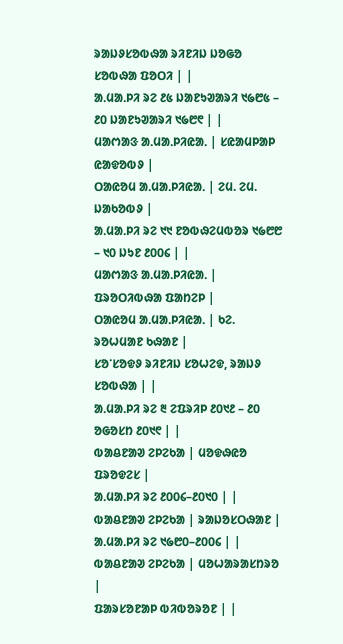ᱨᱟᱡᱽᱥᱚᱵᱷᱟ ᱨᱤᱱᱤᱡ ᱡᱚᱜᱚ ᱥᱚᱵᱷᱟ ᱯᱚᱛᱤ | |
ᱟᱹᱢᱟᱹᱞᱤ ᱨᱮ ᱒᱕ ᱡᱟᱱᱩᱣᱟᱨᱤ ᱑᱙᱘᱕ – ᱒᱐ ᱡᱟᱱᱩᱣᱟᱨᱤ ᱑᱙᱘᱖ | |
ᱢᱟᱬᱟᱝ ᱟᱹᱢᱟᱹᱞᱤᱭᱟᱹ | ᱥᱭᱟᱢᱞᱟᱞ ᱭᱟᱫᱚᱵᱽ |
ᱛᱟᱭᱚᱢ ᱟᱹᱢᱟᱹᱞᱤᱭᱟᱹ | ᱮᱢ. ᱮᱢ. ᱡᱟᱠᱚᱵᱽ |
ᱟᱹᱢᱟᱹᱞᱤ ᱨᱮ ᱑᱑ ᱱᱚᱵᱷᱮᱢᱵᱚᱨ ᱑᱙᱘᱘ – ᱑᱐ ᱡᱩᱱ ᱒᱐᱐᱔ | |
ᱢᱟᱬᱟᱝ ᱟᱹᱢᱟᱹᱞᱤᱭᱟᱹ | ᱯᱨᱚᱛᱤᱵᱷᱟ ᱯᱟᱴᱮᱞ |
ᱛᱟᱭᱚᱢ ᱟᱹᱢᱟᱹᱞᱤᱭᱟᱹ | ᱠᱮ. ᱨᱚᱦᱢᱟᱱ ᱠᱷᱟᱱ |
ᱥᱚᱸᱥᱚᱫᱽ ᱨᱤᱱᱤᱡ ᱥᱚᱦᱮᱫ, ᱨᱟᱡᱽ ᱥᱚᱵᱷᱟ | |
ᱟᱹᱢᱟᱹᱞᱤ ᱨᱮ ᱓ ᱮᱯᱨᱤᱞ ᱒᱐᱑᱒ – ᱒᱐ ᱚᱜᱚᱥᱴ ᱒᱐᱑᱖ | |
ᱵᱟᱪᱱᱟᱣ ᱮᱞᱮᱠᱟ | ᱢᱚᱫᱷᱭᱚ ᱯᱨᱚᱫᱮᱥ |
ᱟᱹᱢᱟᱹᱞᱤ ᱨᱮ ᱒᱐᱐᱔–᱒᱐᱑᱐ | |
ᱵᱟᱪᱱᱟᱣ ᱮᱞᱮᱠᱟ | ᱨᱟᱡᱚᱥᱛᱷᱟᱱ |
ᱟᱹᱢᱟᱹᱞᱤ ᱨᱮ ᱑᱙᱘᱐–᱒᱐᱐᱔ | |
ᱵᱟᱪᱱᱟᱣ ᱮᱞᱮᱠᱟ | ᱢᱚᱦᱟᱨᱟᱥᱴᱨᱚ |
ᱯᱟᱨᱥᱚᱱᱟᱞ ᱵᱤᱵᱚᱨᱚᱱ | |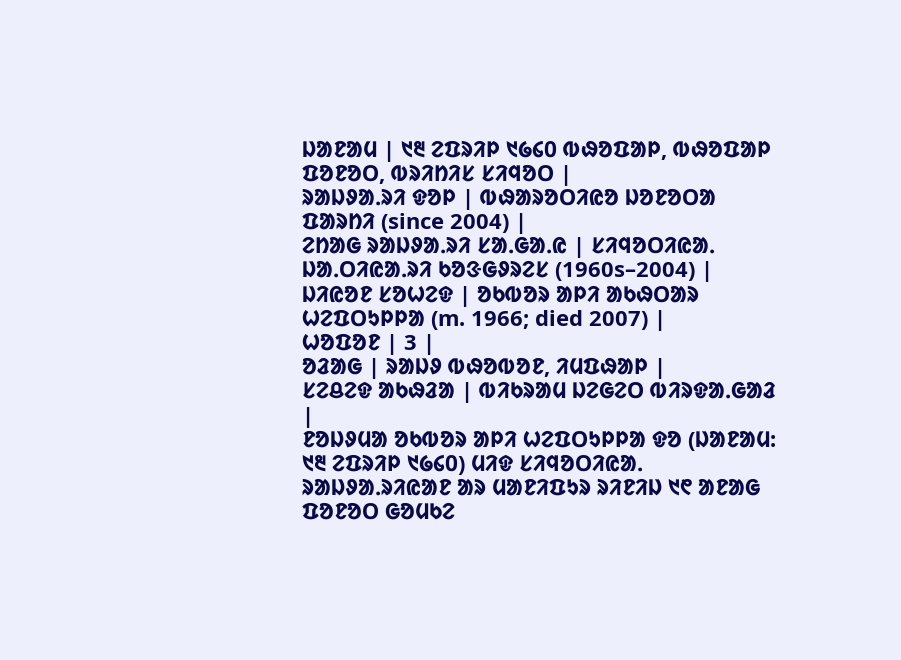ᱡᱟᱱᱟᱢ | ᱑᱓ ᱮᱯᱨᱤᱞ ᱑᱙᱔᱐ ᱵᱷᱚᱯᱟᱞ, ᱵᱷᱚᱯᱟᱞ ᱯᱚᱱᱚᱛ, ᱵᱨᱤᱴᱤᱥ ᱥᱤᱧᱚᱛ |
ᱨᱟᱡᱽᱟᱹᱨᱤ ᱫᱚᱞ | ᱵᱷᱟᱨᱚᱛᱤᱭᱚ ᱡᱚᱱᱚᱛᱟ ᱯᱟᱨᱴᱤ (since 2004) |
ᱮᱴᱟᱜ ᱨᱟᱡᱽᱟᱹᱨᱤ ᱥᱟᱹᱜᱟᱹᱭ | ᱥᱤᱧᱚᱛᱤᱭᱟᱹ ᱡᱟᱹᱛᱤᱭᱟᱹᱨᱤ ᱠᱚᱝᱜᱽᱨᱮᱥ (1960s–2004) |
ᱡᱤᱭᱚᱱ ᱥᱚᱦᱮᱫ | ᱚᱠᱵᱚᱨ ᱟᱞᱤ ᱟᱠᱷᱛᱟᱨ ᱦᱮᱯᱛᱩᱞᱞᱟ (m. 1966; died 2007) |
ᱦᱚᱯᱚᱱ | 3 |
ᱚᱲᱟᱜ | ᱨᱟᱡᱽ ᱵᱷᱚᱵᱚᱱ, ᱤᱢᱯᱷᱟᱞ |
ᱥᱮᱪᱮᱫ ᱟᱠᱷᱲᱟ | ᱵᱤᱠᱨᱟᱢ ᱡᱮᱜᱮᱛ ᱵᱤᱨᱫᱟᱹᱜᱟᱲ |
ᱱᱚᱡᱽᱢᱟ ᱚᱠᱵᱚᱨ ᱟᱞᱤ ᱦᱮᱯᱛᱩᱞᱞᱟ ᱫᱚ (ᱡᱟᱱᱟᱢ: ᱑᱓ ᱮᱯᱨᱤᱞ ᱑᱙᱔᱐) ᱢᱤᱫ ᱥᱤᱧᱚᱛᱤᱭᱟᱹ ᱨᱟᱡᱽᱟᱹᱨᱤᱭᱟᱱ ᱟᱨ ᱢᱟᱱᱤᱯᱩᱨ ᱨᱤᱱᱤᱡ ᱑᱖ ᱟᱱᱟᱜ ᱯᱚᱱᱚᱛ ᱜᱚᱢᱠᱮ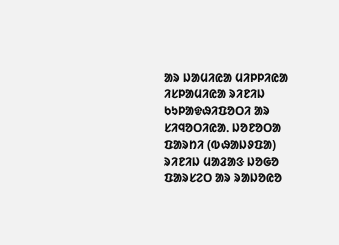ᱟᱨ ᱡᱟᱢᱤᱭᱟ ᱢᱤᱞᱞᱤᱭᱟ ᱤᱥᱞᱟᱢᱤᱭᱟ ᱨᱤᱱᱤᱡ ᱠᱩᱞᱟᱫᱷᱤᱯᱚᱛᱤ ᱟᱨ ᱥᱤᱧᱚᱛᱤᱭᱟᱹ ᱡᱚᱱᱚᱛᱟ ᱯᱟᱨᱴᱤ (ᱵᱷᱟᱡᱽᱯᱟ) ᱨᱤᱱᱤᱡ ᱢᱟᱲᱟᱝ ᱡᱚᱜᱚ ᱯᱟᱨᱥᱮᱛ ᱟᱨ ᱨᱟᱡᱚᱭᱚ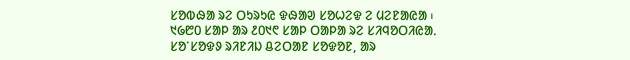ᱥᱚᱵᱷᱟ ᱨᱮ ᱛᱩᱨᱩᱭ ᱫᱷᱟᱣ ᱥᱚᱦᱮᱫ ᱮ ᱢᱮᱱᱟᱭᱟ ᱾ ᱑᱙᱘᱐ ᱥᱟᱞ ᱟᱨ ᱒᱐᱑᱖ ᱥᱟᱞ ᱛᱟᱞᱟ ᱨᱮ ᱥᱤᱧᱚᱛᱤᱭᱟᱹ ᱥᱚᱸᱥᱚᱫᱽ ᱨᱤᱱᱤᱡ ᱪᱮᱛᱟᱱ ᱥᱚᱫᱚᱱ, ᱟᱨ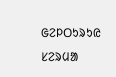ᱜᱮᱞᱛᱩᱨᱩᱭ ᱥᱮᱨᱢᱟ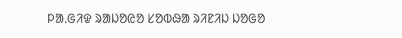ᱞᱟᱹᱜᱤᱫ ᱨᱟᱡᱚᱭᱚ ᱥᱚᱵᱷᱟ ᱨᱤᱱᱤᱡ ᱡᱚᱜᱚ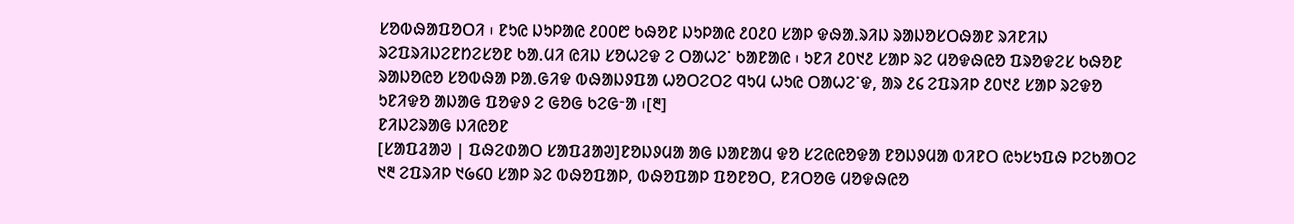ᱥᱚᱵᱷᱟᱯᱚᱛᱤ ᱾ ᱱᱩᱭ ᱡᱩᱞᱟᱭ ᱒᱐᱐᱘ ᱠᱷᱚᱱ ᱡᱩᱞᱟᱭ ᱒᱐᱒᱐ ᱥᱟᱞ ᱫᱷᱟᱹᱨᱤᱡ ᱨᱟᱡᱚᱥᱛᱷᱟᱱ ᱨᱤᱱᱤᱡ ᱨᱮᱯᱨᱤᱡᱮᱱᱴᱮᱥᱚᱱ ᱠᱟᱹᱢᱤ ᱭᱤᱡ ᱥᱚᱦᱮᱫ ᱮ ᱛᱟᱦᱮᱸ ᱠᱟᱱᱟᱭ ᱾ ᱩᱱᱤ ᱒᱐᱑᱒ ᱥᱟᱞ ᱨᱮ ᱢᱚᱫᱷᱭᱚ ᱯᱨᱚᱫᱮᱥ ᱠᱷᱚᱱ ᱨᱟᱡᱚᱭᱚ ᱥᱚᱵᱷᱟ ᱞᱟᱹᱜᱤᱫ ᱵᱷᱟᱡᱽᱯᱟ ᱦᱚᱛᱮᱛᱮ ᱧᱩᱢ ᱦᱩᱭ ᱛᱟᱦᱮᱸᱫ, ᱟᱨ ᱒᱔ ᱮᱯᱨᱤᱞ ᱒᱐᱑᱒ ᱥᱟᱞ ᱨᱮᱫᱚ ᱩᱱᱤᱫᱚ ᱟᱡᱟᱜ ᱯᱚᱫᱽ ᱮ ᱜᱚᱜ ᱠᱮᱜᱼᱟ ᱾[᱓]
ᱱᱤᱡᱮᱨᱟᱜ ᱡᱤᱭᱚᱱ
[ᱥᱟᱯᱲᱟᱣ | ᱯᱷᱮᱰᱟᱛ ᱥᱟᱯᱲᱟᱣ]ᱱᱚᱡᱽᱢᱟ ᱟᱜ ᱡᱟᱱᱟᱢ ᱫᱚ ᱥᱮᱭᱭᱚᱫᱟ ᱱᱚᱡᱽᱢᱟ ᱵᱤᱱᱛ ᱭᱩᱥᱩᱯᱷ ᱞᱮᱠᱟᱛᱮ ᱑᱓ ᱮᱯᱨᱤᱞ ᱑᱙᱔᱐ ᱥᱟᱞ ᱨᱮ ᱵᱷᱚᱯᱟᱞ, ᱵᱷᱚᱯᱟᱞ ᱯᱚᱱᱚᱛ, ᱱᱤᱛᱚᱜ ᱢᱚᱫᱷᱭᱚ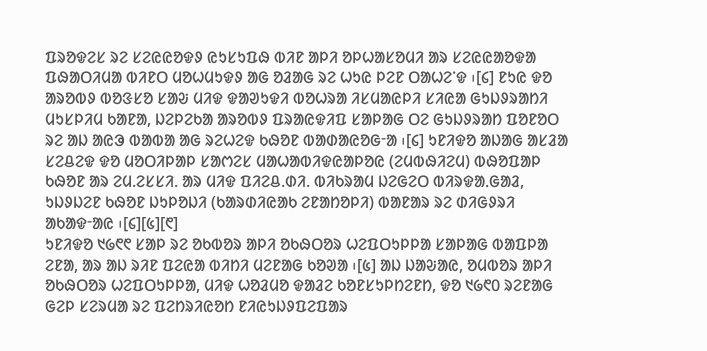ᱯᱨᱚᱫᱮᱥ ᱨᱮ ᱥᱮᱭᱭᱚᱫᱽ ᱭᱩᱥᱩᱯᱷ ᱵᱤᱱ ᱟᱞᱤ ᱚᱞᱦᱟᱥᱚᱢᱤ ᱟᱨ ᱥᱮᱭᱭᱟᱚᱫᱟ ᱯᱷᱟᱛᱤᱢᱟ ᱵᱤᱱᱛ ᱢᱚᱦᱢᱩᱫᱽ ᱟᱜ ᱚᱲᱟᱜ ᱨᱮ ᱦᱩᱭ ᱞᱮᱱ ᱛᱟᱦᱮᱸᱫ ᱾[᱔] ᱱᱩᱭ ᱫᱚ ᱟᱨᱚᱵᱽ ᱵᱚᱝᱥᱚ ᱥᱟᱶ ᱢᱤᱫ ᱫᱟᱣᱩᱫᱤ ᱵᱚᱦᱨᱟ ᱤᱥᱢᱟᱭᱞᱤ ᱥᱤᱭᱟ ᱜᱩᱡᱽᱨᱟᱴᱤ ᱢᱩᱥᱞᱤᱢ ᱠᱟᱱᱟ, ᱡᱮᱞᱮᱠᱟ ᱟᱨᱚᱵᱽ ᱯᱨᱟᱭᱫᱤᱯ ᱥᱟᱞᱟᱜ ᱛᱮ ᱜᱩᱡᱽᱨᱟᱴ ᱯᱚᱱᱚᱛ ᱨᱮ ᱟᱡ ᱟᱭᱳ ᱵᱟᱵᱟ ᱟᱜ ᱨᱮᱦᱮᱫ ᱠᱷᱚᱱ ᱵᱟᱰᱟᱭᱚᱜᱼᱟ ᱾[᱔] ᱩᱱᱤᱫᱚ ᱟᱡᱟᱜ ᱟᱥᱲᱟ ᱥᱮᱪᱮᱫ ᱫᱚ ᱢᱚᱛᱤᱞᱟᱞ ᱥᱟᱬᱮᱥ ᱢᱟᱦᱟᱵᱤᱫᱭᱟᱞᱚᱭ (ᱮᱢᱵᱷᱤᱮᱢ) ᱵᱷᱚᱯᱟᱞ ᱠᱷᱚᱱ ᱟᱨ ᱮᱢ.ᱮᱥᱥᱤ. ᱟᱨ ᱢᱤᱫ ᱯᱤᱮᱪ.ᱰᱤ. ᱵᱤᱠᱨᱟᱢ ᱡᱮᱜᱮᱛ ᱵᱤᱨᱫᱟᱹᱜᱟᱲ, ᱩᱡᱽᱡᱮᱱ ᱠᱷᱚᱱ ᱡᱩᱞᱚᱡᱤ (ᱠᱟᱨᱰᱤᱭᱟᱠ ᱮᱱᱟᱴᱚᱞᱤ) ᱵᱟᱱᱟᱨ ᱨᱮ ᱰᱤᱜᱽᱨᱤ ᱟᱠᱟᱫᱼᱟᱭ ᱾[᱔][᱕][᱖]
ᱩᱱᱤᱫᱚ ᱑᱙᱖᱖ ᱥᱟᱞ ᱨᱮ ᱚᱠᱵᱚᱨ ᱟᱞᱤ ᱚᱠᱷᱛᱚᱨ ᱦᱮᱯᱛᱩᱞᱞᱟ ᱥᱟᱞᱟᱜ ᱵᱟᱯᱞᱟ ᱮᱱᱟ, ᱟᱨ ᱟᱡ ᱨᱤᱱ ᱯᱮᱭᱟ ᱵᱤᱴᱤ ᱢᱮᱱᱟᱜ ᱠᱚᱣᱟ ᱾[᱕] ᱟᱡ ᱡᱟᱶᱟᱭ, ᱚᱢᱵᱚᱨ ᱟᱞᱤ ᱚᱠᱷᱛᱚᱨ ᱦᱮᱯᱛᱩᱞᱞᱟ, ᱢᱤᱫ ᱦᱚᱲᱢᱚ ᱫᱟᱲᱮ ᱠᱚᱱᱥᱩᱞᱴᱮᱱᱴ, ᱫᱚ ᱑᱙᱖᱐ ᱨᱮᱱᱟᱜ ᱜᱮᱞ ᱥᱮᱨᱢᱟ ᱨᱮ ᱯᱮᱴᱨᱤᱭᱚᱴ ᱱᱤᱭᱩᱡᱽᱯᱮᱯᱟᱨ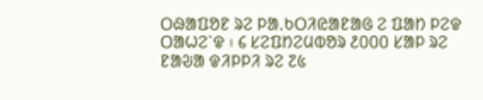ᱛᱷᱟᱯᱚᱱ ᱨᱮ ᱞᱟᱹᱠᱛᱤᱭᱟᱱᱟᱜ ᱮ ᱯᱟᱴ ᱞᱮᱫ ᱛᱟᱦᱮᱸᱫ ᱾ ᱔ ᱥᱮᱯᱴᱮᱢᱵᱚᱨ ᱒᱐᱐᱐ ᱥᱟᱞ ᱨᱮ ᱱᱟᱶᱟ ᱫᱤᱞᱞᱤ ᱨᱮ ᱗᱕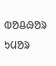ᱵᱚᱪᱷᱚᱨ ᱩᱢᱚᱨ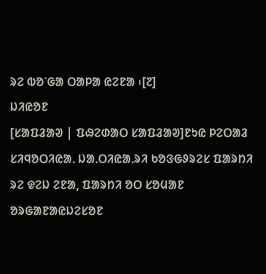ᱨᱮ ᱵᱚᱸᱜᱟ ᱛᱟᱞᱟ ᱭᱮᱱᱟ ᱾[᱗]
ᱡᱤᱭᱚᱱ
[ᱥᱟᱯᱲᱟᱣ | ᱯᱷᱮᱰᱟᱛ ᱥᱟᱯᱲᱟᱣ]ᱱᱩᱭ ᱞᱮᱛᱟᱲ ᱥᱤᱧᱚᱛᱤᱭᱟᱹ ᱡᱟᱹᱛᱤᱭᱟᱹᱨᱤ ᱠᱚᱝᱜᱽᱨᱮᱥ ᱯᱟᱨᱴᱤ ᱨᱮ ᱫᱮᱡ ᱮᱱᱟ, ᱯᱟᱨᱴᱤ ᱚᱛ ᱥᱚᱢᱟᱱ ᱚᱨᱜᱟᱱᱟᱭᱡᱮᱥᱚᱱ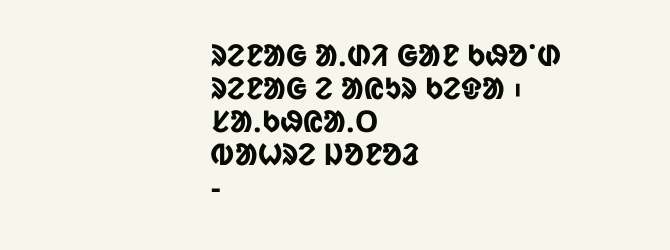ᱨᱮᱱᱟᱜ ᱟᱹᱰᱤ ᱜᱟᱱ ᱠᱷᱚᱸᱰ ᱨᱮᱱᱟᱜ ᱮ ᱟᱭᱩᱨ ᱠᱮᱫᱟ ᱾
ᱥᱟᱹᱠᱷᱭᱟᱹᱛ
ᱵᱟᱦᱨᱮ ᱡᱚᱱᱚᱲ
-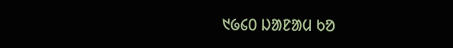᱑᱙᱔᱐ ᱡᱟᱱᱟᱢ ᱠᱚ